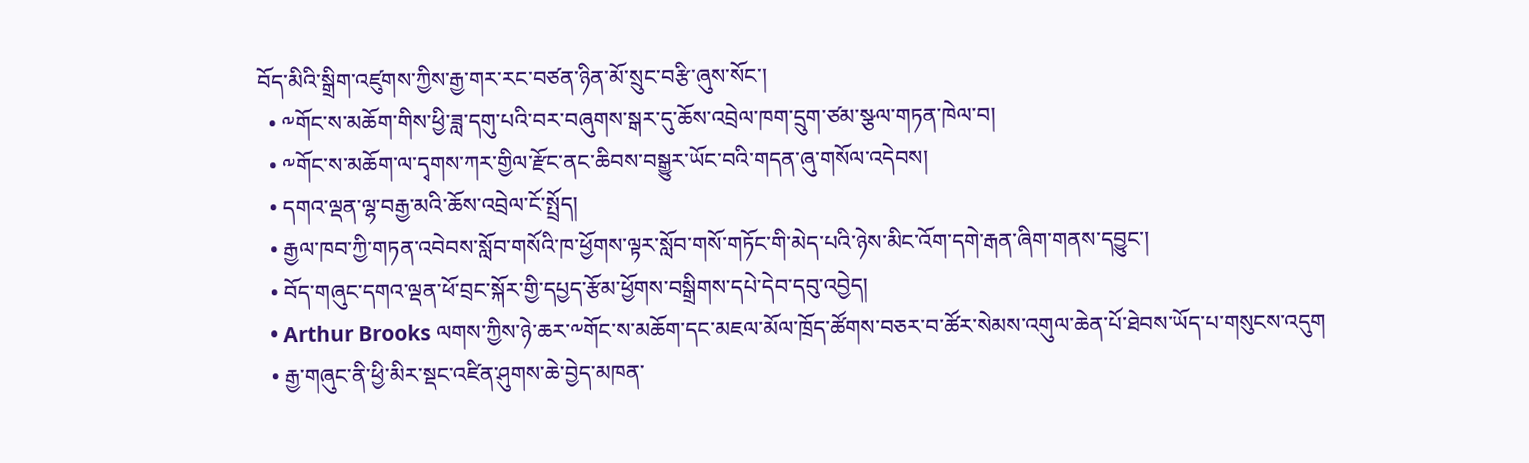བོད་མིའི་སྒྲིག་འཛུགས་ཀྱིས་རྒྱ་གར་རང་བཙན་ཉིན་མོ་སྲུང་བརྩི་ཞུས་སོང་།
  • ༸གོང་ས་མཆོག་གིས་ཕྱི་ཟླ་དགུ་པའི་བར་བཞུགས་སྒར་དུ་ཆོས་འབྲེལ་ཁག་དྲུག་ཙམ་སྩལ་གཏན་ཁེལ་བ།
  • ༸གོང་ས་མཆོག་ལ་དྭགས་ཀར་གྱིལ་རྫོང་ནང་ཆིབས་བསྒྱུར་ཡོང་བའི་གདན་ཞུ་གསོལ་འདེབས།
  • དགའ་ལྡན་ལྷ་བརྒྱ་མའི་ཆོས་འབྲེལ་ངོ་སྤྲོད།
  • རྒྱལ་ཁབ་ཀྱི་གཏན་འབེབས་སློབ་གསོའི་ཁ་ཕྱོགས་ལྟར་སློབ་གསོ་གཏོང་གི་མེད་པའི་ཉེས་མིང་འོག་དགེ་རྒན་ཞིག་གནས་དབྱུང་།
  • བོད་གཞུང་དགའ་ལྡན་ཕོ་བྲང་སྐོར་གྱི་དཔྱད་རྩོམ་ཕྱོགས་བསྒྲིགས་དཔེ་དེབ་དབུ་འབྱེད།
  • Arthur Brooks ལགས་ཀྱིས་ཉེ་ཆར་༸གོང་ས་མཆོག་དང་མཇལ་མོལ་ཁྲོད་ཚོགས་བཅར་བ་ཚོར་སེམས་འགུལ་ཆེན་པོ་ཐེབས་ཡོད་པ་གསུངས་འདུག
  • རྒྱ་གཞུང་ནི་ཕྱི་མིར་སྡང་འཛིན་ཤུགས་ཆེ་བྱེད་མཁན་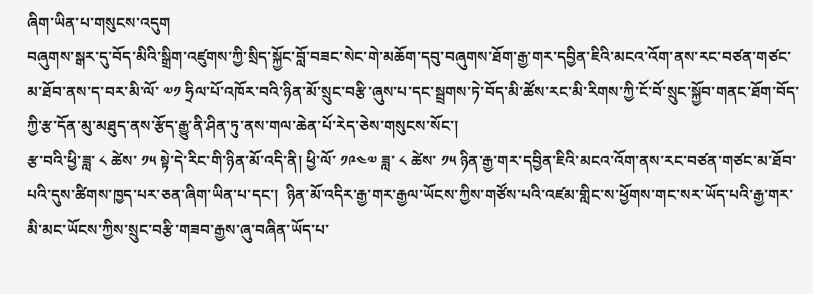ཞིག་ཡིན་པ་གསུངས་འདུག
བཞུགས་སྒར་དུ་བོད་མིའི་སྒྲིག་འཛུགས་ཀྱི་སྲིད་སྐྱོང་བློ་བཟང་སེང་གེ་མཆོག་དབུ་བཞུགས་ཐོག་རྒྱ་གར་དབྱིན་ཇིའི་མངའ་འོག་ནས་རང་བཙན་གཙང་མ་ཐོབ་ནས་ད་བར་མི་ལོ་ ༧༡ ཧྲིལ་པོ་འཁོར་བའི་ཉིན་མོ་སྲུང་བརྩི་ཞུས་པ་དང་སྦྲགས་ཏེ་བོད་མི་ཚོས་རང་མི་རིགས་ཀྱི་ངོ་བོ་སྲུང་སྐྱོབ་གནང་ཐོག་བོད་ཀྱི་རྩ་དོན་མུ་མཐུད་ནས་རྩོད་རྒྱུ་ནི་ཤིན་ཏུ་ནས་གལ་ཆེན་པོ་རེད་ཅེས་གསུངས་སོང་།
རྩ་བའི་ཕྱི་ཟླ་ ༨ ཚེས་ ༡༥ སྟེ་དེ་རིང་གི་ཉིན་མོ་འདི་ནི། ཕྱི་ལོ་ ༡༩༤༧ ཟླ་ ༨ ཚེས་ ༡༥ ཉིན་རྒྱ་གར་དབྱིན་ཇིའི་མངའ་འོག་ནས་རང་བཙན་གཙང་མ་ཐོབ་པའི་དུས་ཚིགས་ཁྱད་པར་ཅན་ཞིག་ཡིན་པ་དང་།  ཉིན་མོ་འདིར་རྒྱ་གར་རྒྱལ་ཡོངས་ཀྱིས་གཙོས་པའི་འཛམ་གླིང་ས་ཕྱོགས་གང་སར་ཡོད་པའི་རྒྱ་གར་མི་མང་ཡོངས་ཀྱིས་སྲུང་བརྩི་གཟབ་རྒྱས་ཞུ་བཞིན་ཡོད་པ་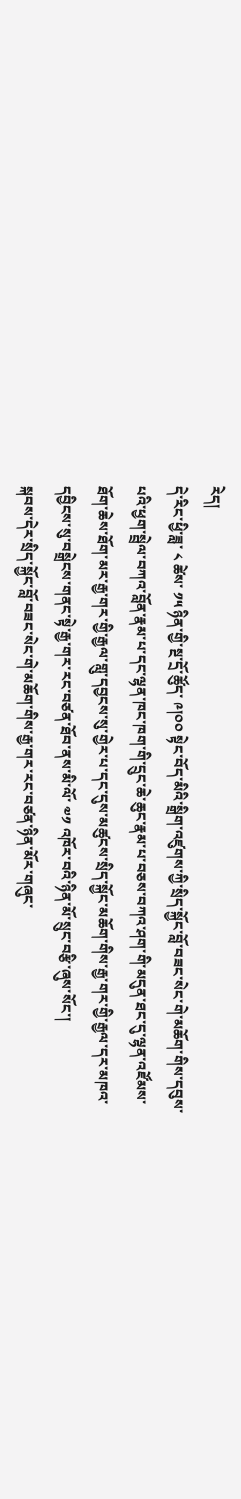རེད།
དེ་རིང་ཕྱི་ཟླ་ ༨ ཚེས་ ༡༥ ཉིན་གྱི་སྔ་དྲོ་ཚོུད་ ༩།༠༠ སྟེང་བོད་མིའི་སྒྲིག་འཛུགས་ཀྱི་སྲིད་སྐྱོང་བློ་བཟང་སེང་གེ་མཆོག་གིས་དབུས་པའི་ཕྱག་སྦྲེལ་བཀའ་བློན་རྣམ་པ་དང་ལྷན་ཁང་ཁག་གི་དྲུང་ཆེ་ཆུང་རྣམ་པ་བཅས་བཀའ་ཤག་གི་མདུན་ཐང་དུ་ལྷན་འཛོམས་ཐོག་ཆེས་ཐོག་མར་རྒྱ་གར་གྱི་རྒྱལ་གླུ་དབྱངས་སུ་གྱེར་པ་དང་དུས་མཚུངས་སྲིད་སྐྱོང་མཆོག་གིས་རྒྱ་གར་གྱི་རྒྱལ་དར་མཁའ་དབྱིངས་སུ་བསྒྲེངས་གནང་སྟེ་རྒྱ་གར་རང་བཙན་ཐོབ་ནས་མི་ལོ་ ༧༡ འཁོར་བའི་ཉིན་མོ་སྲུང་བརྩི་ཞུས་སོང་།
སྐབས་དེར་སྲིད་སྐྱོང་བློ་བཟང་སེང་གེ་མཆོག་གིས་རྒྱ་གར་རང་བཙན་ཉིན་མོར་གཞུང་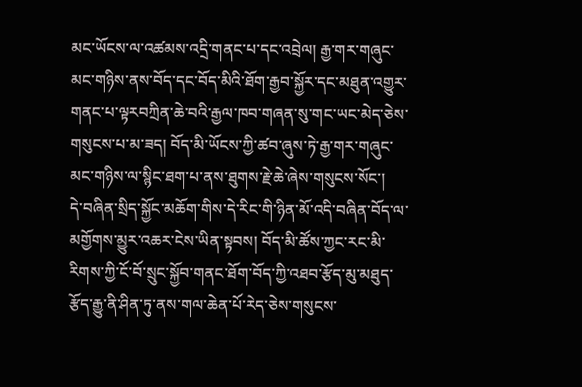མང་ཡོངས་ལ་འཚམས་འདྲི་གནང་པ་དང་འབྲེལ། རྒྱ་གར་གཞུང་མང་གཉིས་ནས་བོད་དང་བོད་མིའི་ཐོག་རྒྱབ་སྐྱོར་དང་མཐུན་འགྱུར་གནང་པ་ལྟརབཀྲིན་ཆེ་བའི་རྒྱལ་ཁབ་གཞན་སུ་གང་ཡང་མེད་ཅེས་གསུངས་པ་མ་ཟད། བོད་མི་ཡོངས་ཀྱི་ཚབ་ཞུས་ཏེ་རྒྱ་གར་གཞུང་མང་གཉིས་ལ་སྙིང་ཐག་པ་ནས་ཐུགས་རྗེ་ཆེ་ཞེས་གསུངས་སོང་།
དེ་བཞིན་སྲིད་སྐྱོང་མཆོག་གིས་དེ་རིང་གི་ཉིན་མོ་འདི་བཞིན་བོད་ལ་མགྱོགས་མྱུར་འཆར་ངེས་ཡིན་སྟབས། བོད་མི་ཚོས་ཀྱང་རང་མི་རིགས་ཀྱི་ངོ་བོ་སྲུང་སྐྱོབ་གནང་ཐོག་བོད་ཀྱི་འཐབ་རྩོད་མུ་མཐུད་རྩོད་རྒྱུ་ནི་ཤིན་ཏུ་ནས་གལ་ཆེན་པོ་རེད་ཅེས་གསུངས་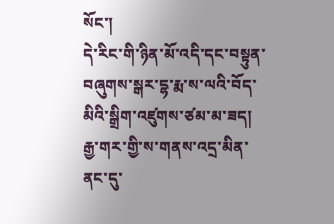སོང་།
དེ་རིང་གི་ཉིན་མོ་འདི་དང་བསྟུན་བཞུགས་སྒར་དྷ་རྨ་ས་ལའི་བོད་མིའི་སྒྲིག་འཛུགས་ཙམ་མ་ཟད། རྒྱ་གར་གྱི་ས་གནས་འདྲ་མིན་ནང་དུ་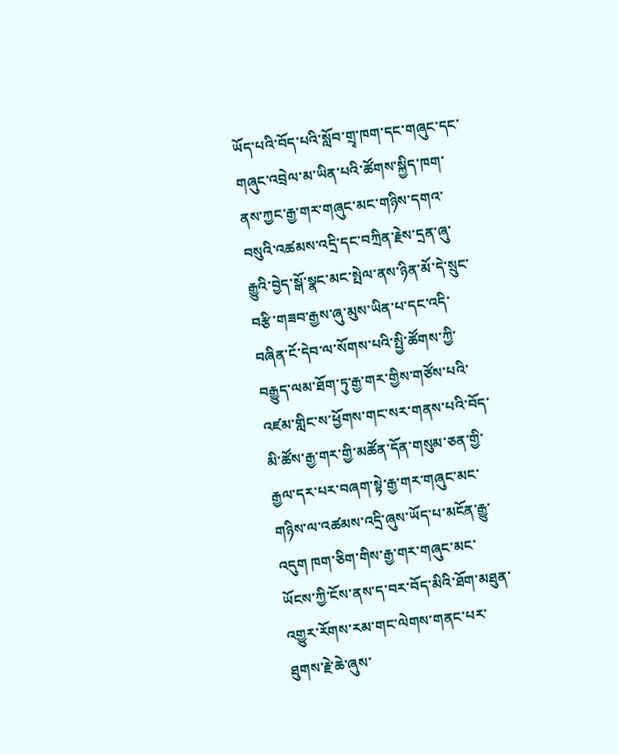ཡོད་པའི་བོད་པའི་སློབ་གྲྭ་ཁག་དང་གཞུང་དང་གཞུང་འབྲེལ་མ་ཡིན་པའི་ཚོགས་སྐྱིད་ཁག་ནས་ཀྱང་རྒྱ་གར་གཞུང་མང་གཉིས་དགའ་བསུའི་འཚམས་འདྲི་དང་བཀྲིན་རྗེས་དྲན་ཞུ་རྒྱུའི་བྱེད་སྒོ་སྣང་མང་སྤེལ་ནས་ཉིན་མོ་དེ་སྲུང་བརྩི་གཟབ་རྒྱས་ཞུ་མུས་ཡིན་པ་དང་འདི་བཞིན་ངོ་དེབ་ལ་སོགས་པའི་སྤྱི་ཚོགས་ཀྱི་བརྒྱུད་ལམ་ཐོག་ཏུ་རྒྱ་གར་གྱིས་གཙོས་པའི་འཛམ་གླིང་ས་ཕྱོགས་གང་སར་གནས་པའི་བོད་མི་ཚོས་རྒྱ་གར་གྱི་མཚོན་དོན་གསུམ་ཅན་གྱི་རྒྱལ་དར་པར་བཞག་སྟེ་རྒྱ་གར་གཞུང་མང་གཉིས་ལ་འཚམས་འདྲི་ཞུས་ཡོད་པ་མངོན་རྒྱུ་འདུག ཁག་ཅིག་གིས་རྒྱ་གར་གཞུང་མང་ཡོངས་ཀྱི་ངོས་ནས་ད་བར་བོད་མིའི་ཐོག་མཐུན་འགྱུར་རོགས་རམ་གང་ལེགས་གནང་པར་ཐུགས་རྗེ་ཆེ་ཞུས་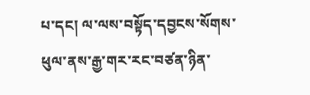པ་དང། ལ་ལས་བསྟོད་དབྱངས་སོགས་ཕུལ་ནས་རྒྱ་གར་རང་བཙན་ཉིན་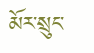མོར་སྲུང་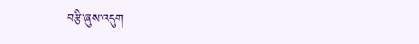བརྩི་ཞུས་འདུག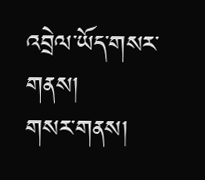འབྲེལ་ཡོད་གསར་གནས།
གསར་གནས།